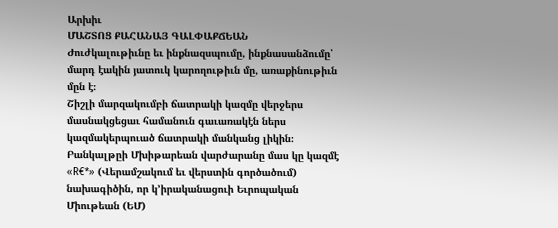Արխիւ
ՄԱՇՏՈՑ ՔԱՀԱՆԱՅ ԳԱԼՓԱՔՃԵԱՆ
Ժուժկալութիւնը եւ ինքնազսպումը, ինքնասանձումը՝ մարդ էակին յատուկ կարողութիւն մը, առաքինութիւն մըն է։
Շիշլի մարզակումբի ճատրակի կազմը վերջերս մասնակցեցաւ համանուն գաւառակէն ներս կազմակերպուած ճատրակի մանկանց լիկին։
Բանկալթըի Մխիթարեան վարժարանը մաս կը կազմէ «R€*» (Վերամշակում եւ վերստին գործածում) նախագիծին, որ կ՚իրականացուի Եւրոպական Միութեան (ԵՄ)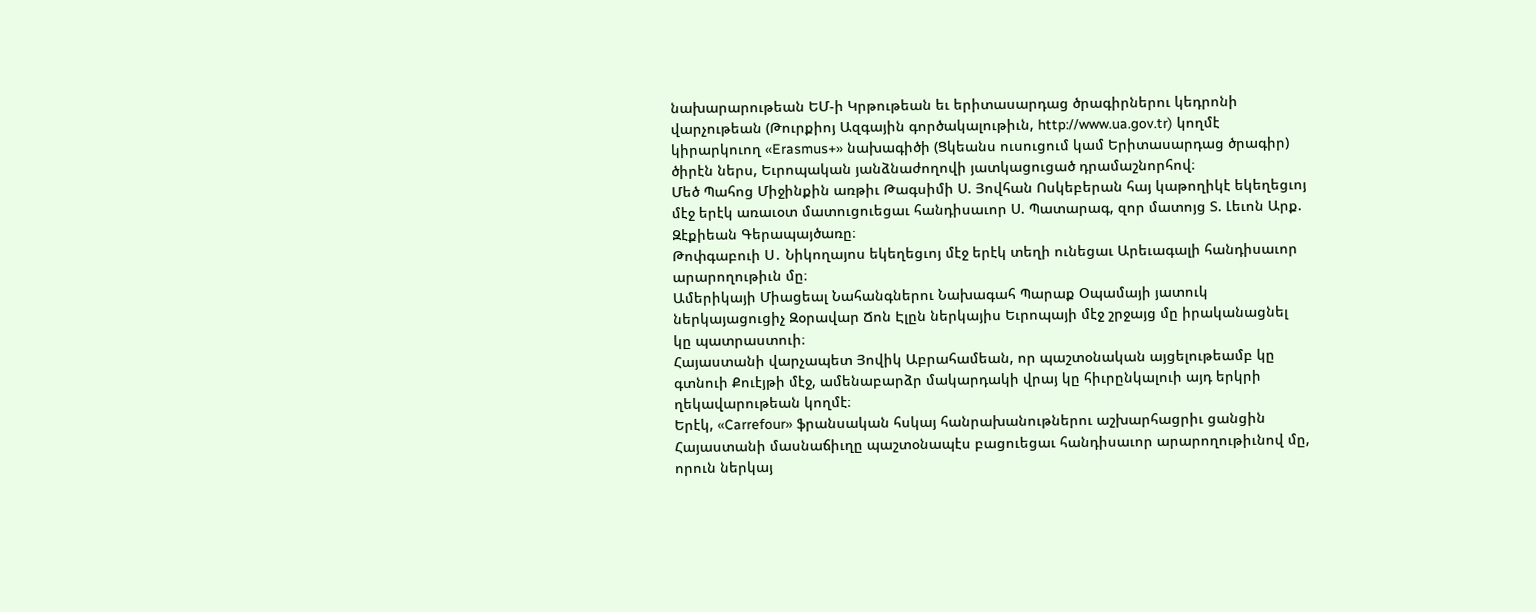նախարարութեան ԵՄ-ի Կրթութեան եւ երիտասարդաց ծրագիրներու կեդրոնի վարչութեան (Թուրքիոյ Ազգային գործակալութիւն, http://www.ua.gov.tr) կողմէ կիրարկուող «Erasmus+» նախագիծի (Ցկեանս ուսուցում կամ Երիտասարդաց ծրագիր) ծիրէն ներս, Եւրոպական յանձնաժողովի յատկացուցած դրամաշնորհով։
Մեծ Պահոց Միջինքին առթիւ Թագսիմի Ս. Յովհան Ոսկեբերան հայ կաթողիկէ եկեղեցւոյ մէջ երէկ առաւօտ մատուցուեցաւ հանդիսաւոր Ս. Պատարագ, զոր մատոյց Տ. Լեւոն Արք. Զէքիեան Գերապայծառը։
Թոփգաբուի Ս․ Նիկողայոս եկեղեցւոյ մէջ երէկ տեղի ունեցաւ Արեւագալի հանդիսաւոր արարողութիւն մը։
Ամերիկայի Միացեալ Նահանգներու Նախագահ Պարաք Օպամայի յատուկ ներկայացուցիչ Զօրավար Ճոն Էլըն ներկայիս Եւրոպայի մէջ շրջայց մը իրականացնել կը պատրաստուի։
Հայաստանի վարչապետ Յովիկ Աբրահամեան, որ պաշտօնական այցելութեամբ կը գտնուի Քուէյթի մէջ, ամենաբարձր մակարդակի վրայ կը հիւրընկալուի այդ երկրի ղեկավարութեան կողմէ։
Երէկ, «Carrefour» ֆրանսական հսկայ հանրախանութներու աշխարհացրիւ ցանցին Հայաստանի մասնաճիւղը պաշտօնապէս բացուեցաւ հանդիսաւոր արարողութիւնով մը, որուն ներկայ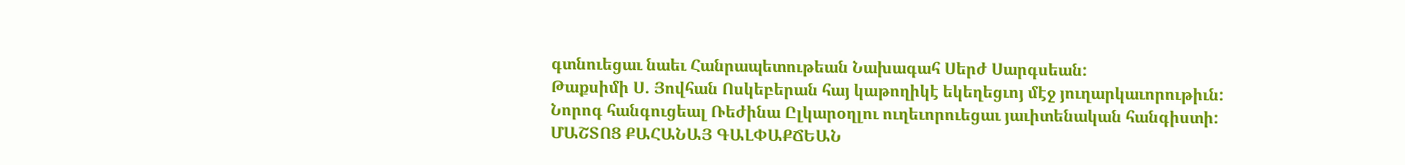գտնուեցաւ նաեւ Հանրապետութեան Նախագահ Սերժ Սարգսեան:
Թաքսիմի Ս. Յովհան Ոսկեբերան հայ կաթողիկէ եկեղեցւոյ մէջ յուղարկաւորութիւն:
Նորոգ հանգուցեալ Ռեժինա Ըլկարօղլու ուղեւորուեցաւ յաւիտենական հանգիստի:
ՄԱՇՏՈՑ ՔԱՀԱՆԱՅ ԳԱԼՓԱՔՃԵԱՆ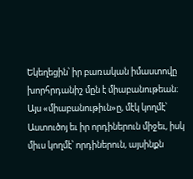Եկեղեցին՝ իր բառական իմաստովը խորհրդանիշ մըն է միաբանութեան։ Այս «միաբանութիւն»ը, մէկ կողմէ՝ Աստուծոյ եւ իր որդիներուն միջեւ, իսկ միւս կողմէ՝ որդիներուն, այսինքն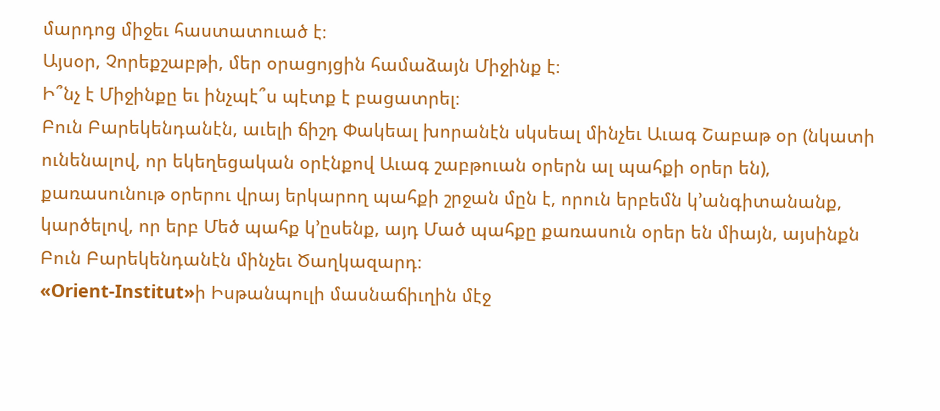մարդոց միջեւ հաստատուած է։
Այսօր, Չորեքշաբթի, մեր օրացոյցին համաձայն Միջինք է։
Ի՞նչ է Միջինքը եւ ինչպէ՞ս պէտք է բացատրել։
Բուն Բարեկենդանէն, աւելի ճիշդ Փակեալ խորանէն սկսեալ մինչեւ Աւագ Շաբաթ օր (նկատի ունենալով, որ եկեղեցական օրէնքով Աւագ շաբթուան օրերն ալ պահքի օրեր են), քառասունութ օրերու վրայ երկարող պահքի շրջան մըն է, որուն երբեմն կ՚անգիտանանք, կարծելով, որ երբ Մեծ պահք կ՚ըսենք, այդ Մած պահքը քառասուն օրեր են միայն, այսինքն Բուն Բարեկենդանէն մինչեւ Ծաղկազարդ։
«Orient-Institut»ի Իսթանպուլի մասնաճիւղին մէջ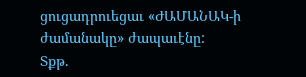ցուցադրուեցաւ «ԺԱՄԱՆԱԿ-ի ժամանակը» ժապաւէնը:
Տքթ.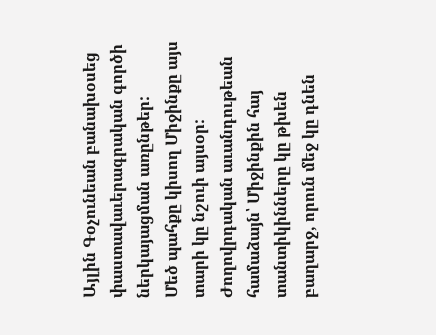Այլին Գօչունեան բանախօսեց փաստավաւերագրական գործի ներկայացման առընթեր:
Մեծ պահքը կիսող Միջինքը այս տարի կը նշուի այսօր: Ժողովրդական աւանդութեան համաձայն՝ Միջինքին հայ տանտիկինները կը թխեն բաղարջ, որուն մեջ կը դնեն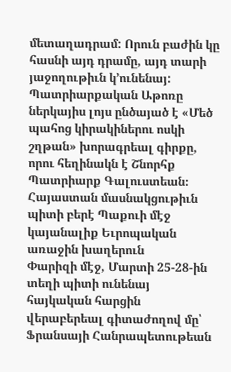մետաղադրամ: Որուն բաժին կը հասնի այդ դրամը, այդ տարի յաջողութիւն կ՚ունենայ:
Պատրիարքական Աթոռը ներկայիս լոյս ընծայած է «Մեծ պահոց կիրակիներու ոսկի շղթան» խորագրեալ գիրքը, որու հեղինակն է Շնորհք Պատրիարք Գալուստեան։
Հայաստան մասնակցութիւն պիտի բերէ Պաքուի մէջ կայանալիք Եւրոպական առաջին խաղերուն
Փարիզի մէջ, Մարտի 25-28-ին տեղի պիտի ունենայ հայկական հարցին վերաբերեալ գիտաժողով մը՝ Ֆրանսայի Հանրապետութեան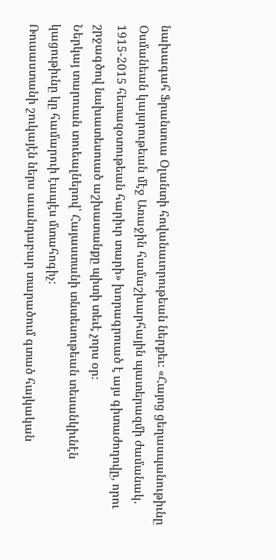նախագահ Ֆրանսուա Օլանտի հովանաւորութեան ներքեւ։ «Հայոց ցեղասպանութիւնը Օսմանեան կայսրութեան մէջ Առաջին համաշխարհային պատերազմի ժամանակ. 1915-2015 հետազօտութեան հարիւր տարի» խորագրուած է այս գիտաժողովը, որու շրջագծով նախատեսուած աշխատանքը պիտի տեւէ չորս օր։
Ներկայ տարուան տուեալներով՝ Հայաստանի տնտեսութեան տեսանկիւնէն կացութիւնը կը համարուի էապէս մտահոգիչ:
Ռուսաստանի շուկայէն ներս աւանդաբար տարածում գտած հայկական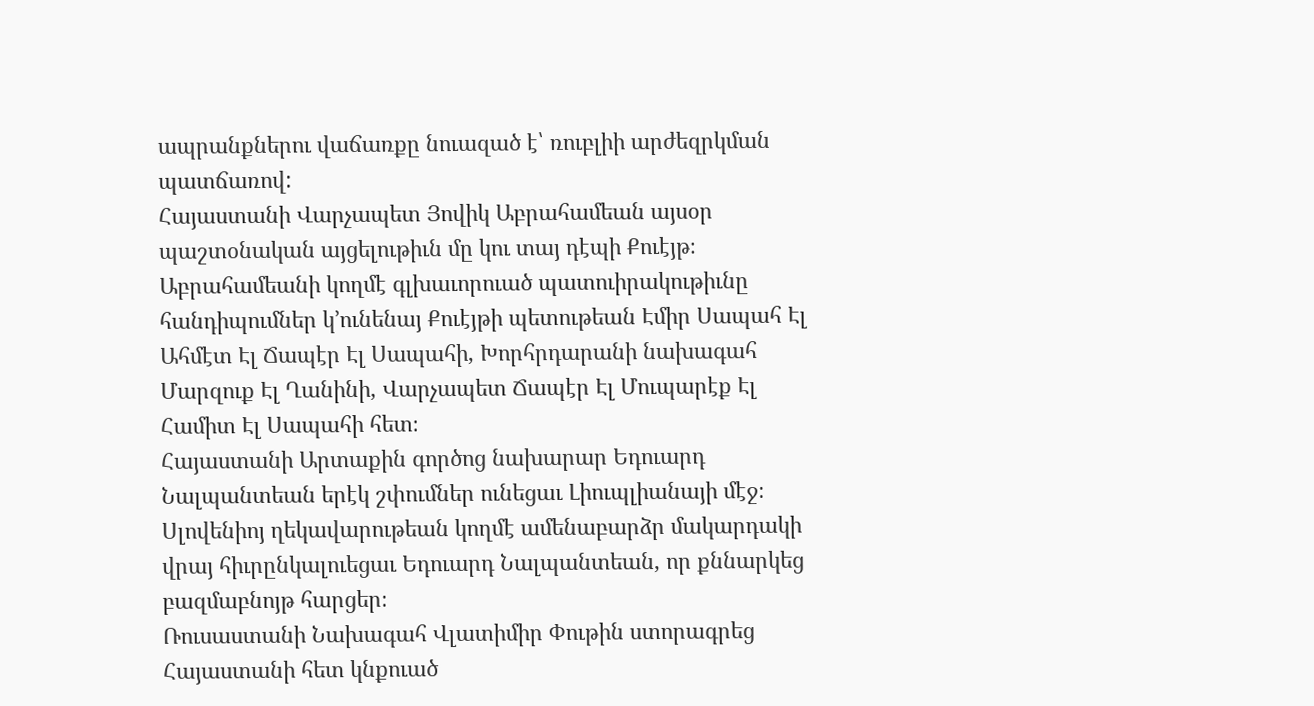ապրանքներու վաճառքը նուազած է՝ ռուբլիի արժեզրկման պատճառով:
Հայաստանի Վարչապետ Յովիկ Աբրահամեան այսօր պաշտօնական այցելութիւն մը կու տայ դէպի Քուէյթ։ Աբրահամեանի կողմէ գլխաւորուած պատուիրակութիւնը հանդիպումներ կ՚ունենայ Քուէյթի պետութեան Էմիր Սապահ Էլ Ահմէտ Էլ Ճապէր Էլ Սապահի, Խորհրդարանի նախագահ Մարզուք Էլ Ղանինի, Վարչապետ Ճապէր Էլ Մուպարէք Էլ Համիտ Էլ Սապահի հետ։
Հայաստանի Արտաքին գործոց նախարար Եդուարդ Նալպանտեան երէկ շփումներ ունեցաւ Լիուպլիանայի մէջ։ Սլովենիոյ ղեկավարութեան կողմէ ամենաբարձր մակարդակի վրայ հիւրընկալուեցաւ Եդուարդ Նալպանտեան, որ քննարկեց բազմաբնոյթ հարցեր։
Ռուսաստանի Նախագահ Վլատիմիր Փութին ստորագրեց Հայաստանի հետ կնքուած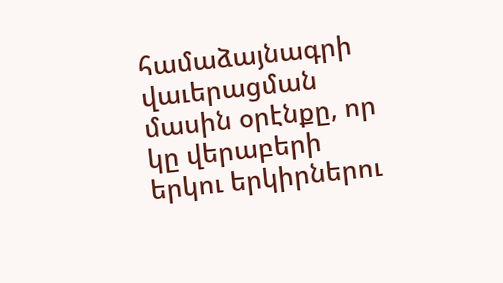համաձայնագրի վաւերացման մասին օրէնքը, որ կը վերաբերի երկու երկիրներու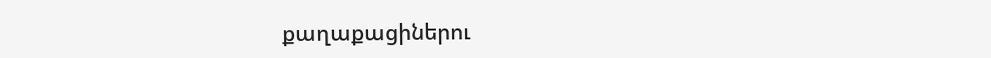քաղաքացիներու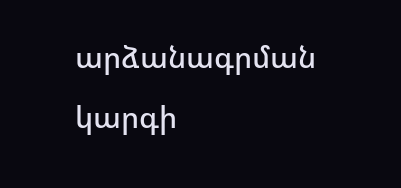արձանագրման կարգի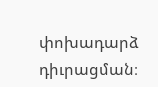փոխադարձ դիւրացման։